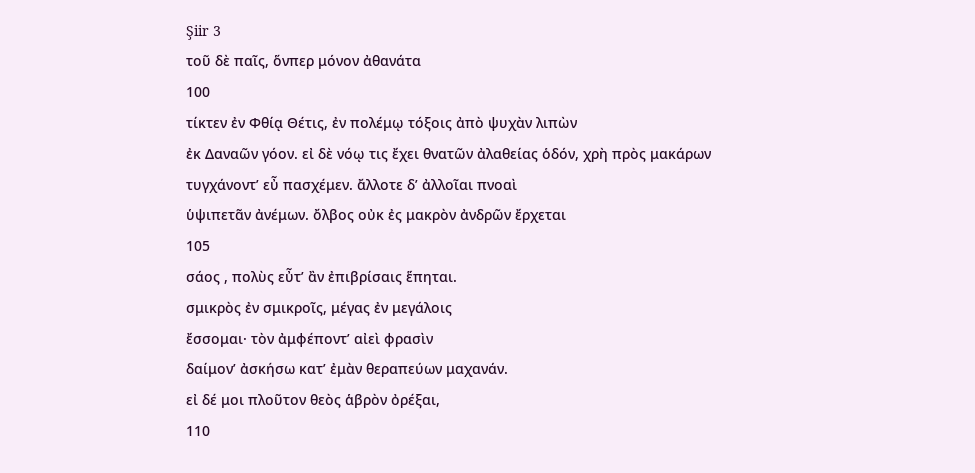Şiir 3
τοῦ δὲ παῖς, ὅνπερ μόνον ἀθανάτα
100
τίκτεν ἐν Φθίᾳ Θέτις, ἐν πολέμῳ τόξοις ἀπὸ ψυχὰν λιπὼν
ἐκ Δαναῶν γόον. εἰ δὲ νόῳ τις ἔχει θνατῶν ἀλαθείας ὁδόν, χρὴ πρὸς μακάρων
τυγχάνοντʼ εὖ πασχέμεν. ἄλλοτε δʼ ἀλλοῖαι πνοαὶ
ὑψιπετᾶν ἀνέμων. ὄλβος οὐκ ἐς μακρὸν ἀνδρῶν ἔρχεται
105
σάος , πολὺς εὖτʼ ἂν ἐπιβρίσαις ἕπηται.
σμικρὸς ἐν σμικροῖς, μέγας ἐν μεγάλοις
ἔσσομαι· τὸν ἀμφέποντʼ αἰεὶ φρασὶν
δαίμονʼ ἀσκήσω κατʼ ἐμὰν θεραπεύων μαχανάν.
εἰ δέ μοι πλοῦτον θεὸς ἁβρὸν ὀρέξαι,
110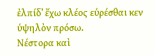ἐλπίδʼ ἔχω κλέος εὑρέσθαι κεν ὑψηλὸν πρόσω.
Νέστορα καὶ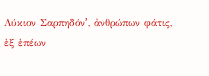Λύκιον Σαρπηδόνʼ, ἀνθρώπων φάτις,
ἐξ ἐπέων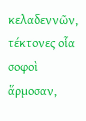κελαδεννῶν, τέκτονες οἷα σοφοὶ
ἅρμοσαν,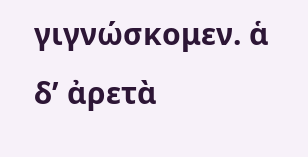γιγνώσκομεν. ἁ δʼ ἀρετὰ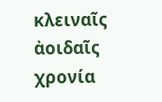κλειναῖς ἀοιδαῖς
χρονία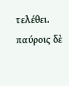τελέθει. παύροις δὲ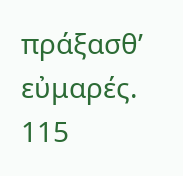πράξασθʼ εὐμαρές.
115